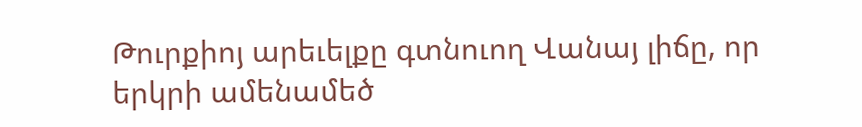Թուրքիոյ արեւելքը գտնուող Վանայ լիճը, որ երկրի ամենամեծ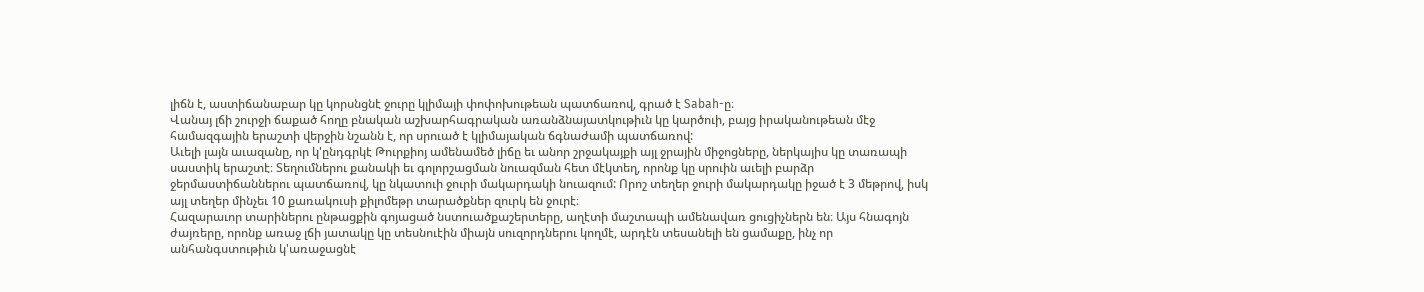լիճն է, աստիճանաբար կը կորսնցնէ ջուրը կլիմայի փոփոխութեան պատճառով, գրած է Sabah-ը։
Վանայ լճի շուրջի ճաքած հողը բնական աշխարհագրական առանձնայատկութիւն կը կարծուի, բայց իրականութեան մէջ համազգային երաշտի վերջին նշանն է, որ սրուած է կլիմայական ճգնաժամի պատճառով:
Աւելի լայն աւազանը, որ կ'ընդգրկէ Թուրքիոյ ամենամեծ լիճը եւ անոր շրջակայքի այլ ջրային միջոցները, ներկայիս կը տառապի սաստիկ երաշտէ։ Տեղումներու քանակի եւ գոլորշացման նուազման հետ մէկտեղ, որոնք կը սրուին աւելի բարձր ջերմաստիճաններու պատճառով, կը նկատուի ջուրի մակարդակի նուազում: Որոշ տեղեր ջուրի մակարդակը իջած է 3 մեթրով, իսկ այլ տեղեր մինչեւ 10 քառակուսի քիլոմեթր տարածքներ զուրկ են ջուրէ։
Հազարաւոր տարիներու ընթացքին գոյացած նստուածքաշերտերը, աղէտի մաշտապի ամենավառ ցուցիչներն են։ Այս հնագոյն ժայռերը, որոնք առաջ լճի յատակը կը տեսնուէին միայն սուզորդներու կողմէ, արդէն տեսանելի են ցամաքը, ինչ որ անհանգստութիւն կ'առաջացնէ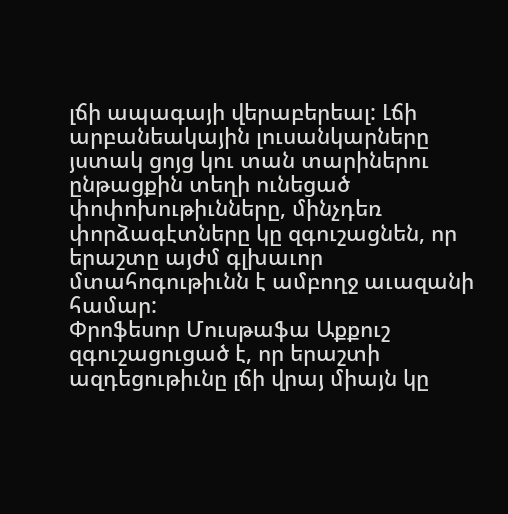լճի ապագայի վերաբերեալ: Լճի արբանեակային լուսանկարները յստակ ցոյց կու տան տարիներու ընթացքին տեղի ունեցած փոփոխութիւնները, մինչդեռ փորձագէտները կը զգուշացնեն, որ երաշտը այժմ գլխաւոր մտահոգութիւնն է ամբողջ աւազանի համար:
Փրոֆեսոր Մուսթաֆա Աքքուշ զգուշացուցած է, որ երաշտի ազդեցութիւնը լճի վրայ միայն կը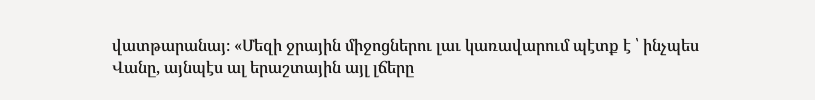վատթարանայ։ «Մեզի ջրային միջոցներու լաւ կառավարում պէտք է ՝ ինչպես Վանը, այնպէս ալ երաշտային այլ լճերը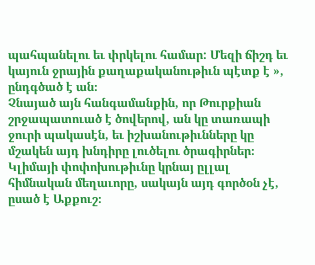պահպանելու եւ փրկելու համար: Մեզի ճիշդ եւ կայուն ջրային քաղաքականութիւն պէտք է », ընդգծած է ան։
Չնայած այն հանգամանքին, որ Թուրքիան շրջապատուած է ծովերով, ան կը տառապի ջուրի պակասէն, եւ իշխանութիւնները կը մշակեն այդ խնդիրը լուծելու ծրագիրներ։ Կլիմայի փոփոխութիւնը կրնայ ըլլալ հիմնական մեղաւորը, սակայն այդ գործօն չէ, ըսած է Աքքուշ։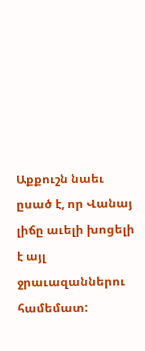Աքքուշն նաեւ ըսած է, որ Վանայ լիճը աւելի խոցելի է այլ ջրաւազաններու համեմատ: